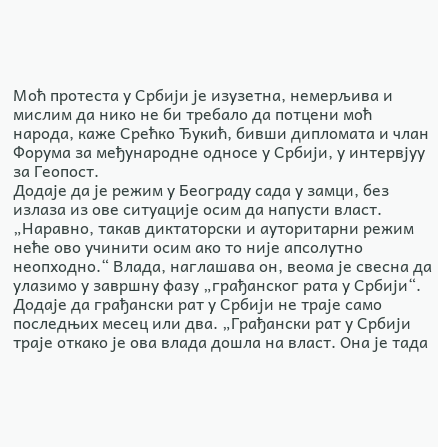Моћ протеста у Србији је изузетна, немерљива и мислим да нико не би требало да потцени моћ народа, каже Срећко Ђукић, бивши дипломата и члан Форума за међународне односе у Србији, у интервјуу за Геопост.
Додаје да је режим у Београду сада у замци, без излаза из ове ситуације осим да напусти власт.
„Наравно, такав диктаторски и ауторитарни режим неће ово учинити осим ако то није апсолутно неопходно.“ Влада, наглашава он, веома је свесна да улазимо у завршну фазу „грађанског рата у Србији“. Додаје да грађански рат у Србији не траје само последњих месец или два. „Грађански рат у Србији траје откако је ова влада дошла на власт. Она је тада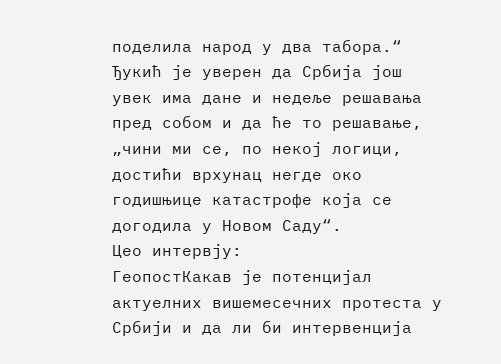поделила народ у два табора.“ Ђукић је уверен да Србија још увек има дане и недеље решавања пред собом и да ће то решавање, „чини ми се, по некој логици, достићи врхунац негде око годишњице катастрофе која се догодила у Новом Саду“.
Цео интервју:
ГеопостКакав је потенцијал актуелних вишемесечних протеста у Србији и да ли би интервенција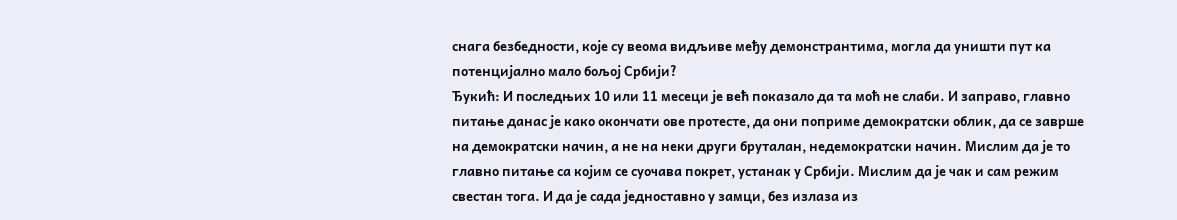снага безбедности, које су веома видљиве међу демонстрантима, могла да уништи пут ка потенцијално мало бољој Србији?
Ђукић: И последњих 10 или 11 месеци је већ показало да та моћ не слаби. И заправо, главно питање данас је како окончати ове протесте, да они поприме демократски облик, да се заврше на демократски начин, а не на неки други бруталан, недемократски начин. Мислим да је то главно питање са којим се суочава покрет, устанак у Србији. Мислим да је чак и сам режим свестан тога. И да је сада једноставно у замци, без излаза из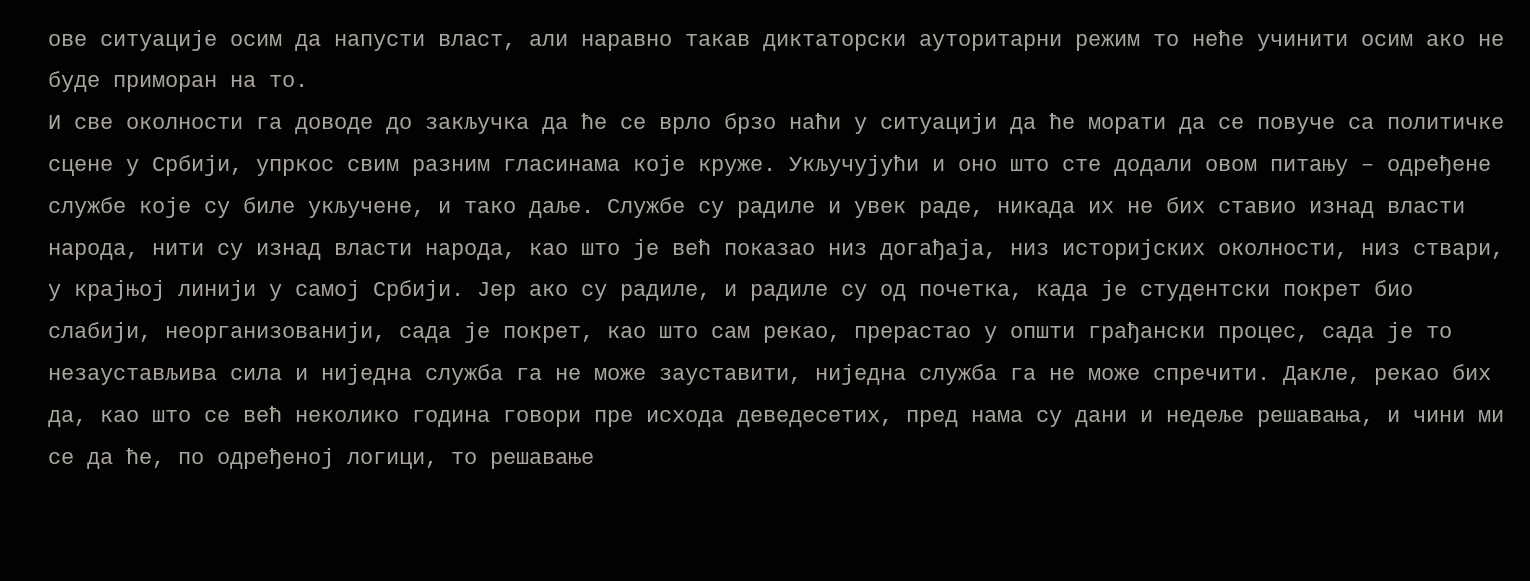ове ситуације осим да напусти власт, али наравно такав диктаторски ауторитарни режим то неће учинити осим ако не буде приморан на то.
И све околности га доводе до закључка да ће се врло брзо наћи у ситуацији да ће морати да се повуче са политичке сцене у Србији, упркос свим разним гласинама које круже. Укључујући и оно што сте додали овом питању – одређене службе које су биле укључене, и тако даље. Службе су радиле и увек раде, никада их не бих ставио изнад власти народа, нити су изнад власти народа, као што је већ показао низ догађаја, низ историјских околности, низ ствари, у крајњој линији у самој Србији. Јер ако су радиле, и радиле су од почетка, када је студентски покрет био слабији, неорганизованији, сада је покрет, као што сам рекао, прерастао у општи грађански процес, сада је то незаустављива сила и ниједна служба га не може зауставити, ниједна служба га не може спречити. Дакле, рекао бих да, као што се већ неколико година говори пре исхода деведесетих, пред нама су дани и недеље решавања, и чини ми се да ће, по одређеној логици, то решавање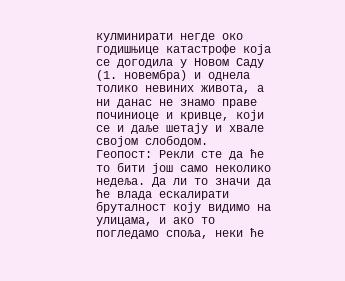кулминирати негде око годишњице катастрофе која се догодила у Новом Саду (1. новембра) и однела толико невиних живота, а ни данас не знамо праве починиоце и кривце, који се и даље шетају и хвале својом слободом.
Геопост: Рекли сте да ће то бити још само неколико недеља. Да ли то значи да ће влада ескалирати бруталност коју видимо на улицама, и ако то погледамо споља, неки ће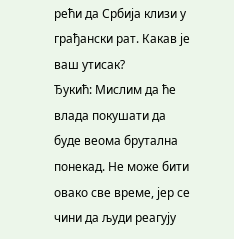рећи да Србија клизи у грађански рат. Какав је ваш утисак?
Ђукић: Мислим да ће влада покушати да буде веома брутална понекад. Не може бити овако све време, јер се чини да људи реагују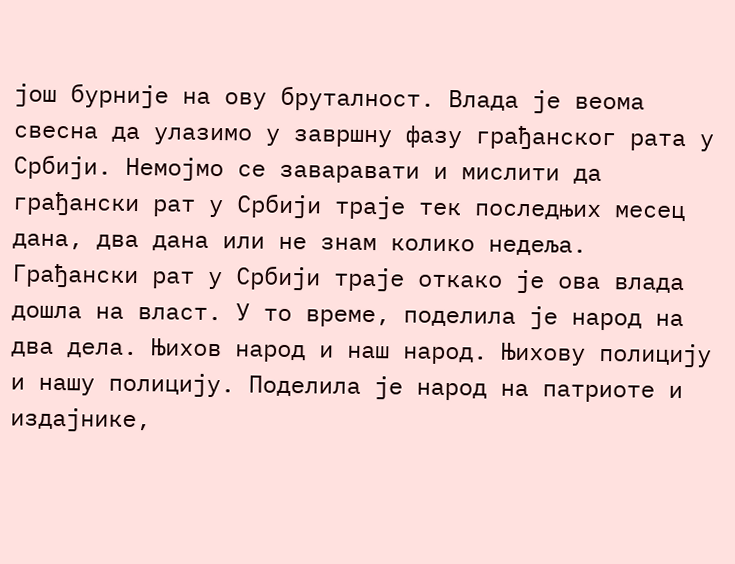још бурније на ову бруталност. Влада је веома свесна да улазимо у завршну фазу грађанског рата у Србији. Немојмо се заваравати и мислити да грађански рат у Србији траје тек последњих месец дана, два дана или не знам колико недеља.
Грађански рат у Србији траје откако је ова влада дошла на власт. У то време, поделила је народ на два дела. Њихов народ и наш народ. Њихову полицију и нашу полицију. Поделила је народ на патриоте и издајнике,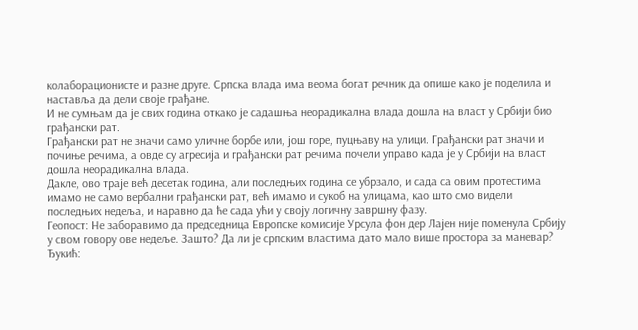колаборационисте и разне друге. Српска влада има веома богат речник да опише како је поделила и наставља да дели своје грађане.
И не сумњам да је свих година откако је садашња неорадикална влада дошла на власт у Србији био грађански рат.
Грађански рат не значи само уличне борбе или, још горе, пуцњаву на улици. Грађански рат значи и почиње речима, а овде су агресија и грађански рат речима почели управо када је у Србији на власт дошла неорадикална влада.
Дакле, ово траје већ десетак година, али последњих година се убрзало, и сада са овим протестима имамо не само вербални грађански рат, већ имамо и сукоб на улицама, као што смо видели последњих недеља, и наравно да ће сада ући у своју логичну завршну фазу.
Геопост: Не заборавимо да председница Европске комисије Урсула фон дер Лајен није поменула Србију у свом говору ове недеље. Зашто? Да ли је српским властима дато мало више простора за маневар?
Ђукић: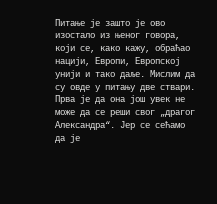Питање је зашто је ово изостало из њеног говора, који се, како кажу, обраћао нацији, Европи, Европској унији и тако даље. Мислим да су овде у питању две ствари. Прва је да она још увек не може да се реши свог „драгог Александра“. Јер се сећамо да је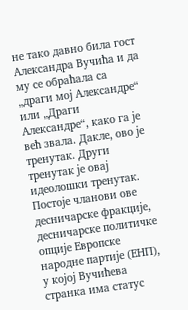не тако давно била гост Александра Вучића и да му се обраћала са „драги мој Александре“ или „Драги Александре“, како га је већ звала. Дакле, ово је тренутак. Други тренутак је овај идеолошки тренутак. Постоје чланови ове десничарске фракције, десничарске политичке опције Европске народне партије (ЕНП), у којој Вучићева странка има статус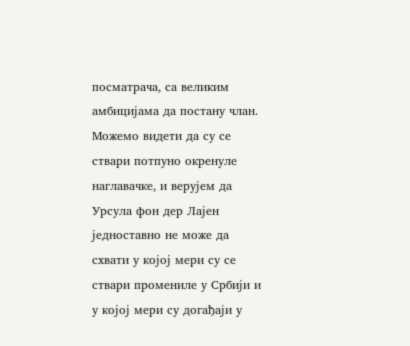посматрача, са великим амбицијама да постану члан.
Можемо видети да су се ствари потпуно окренуле наглавачке, и верујем да Урсула фон дер Лајен једноставно не може да схвати у којој мери су се ствари промениле у Србији и у којој мери су догађаји у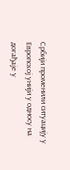Србији променили ситуацију у Европској унији у односу на догађаје у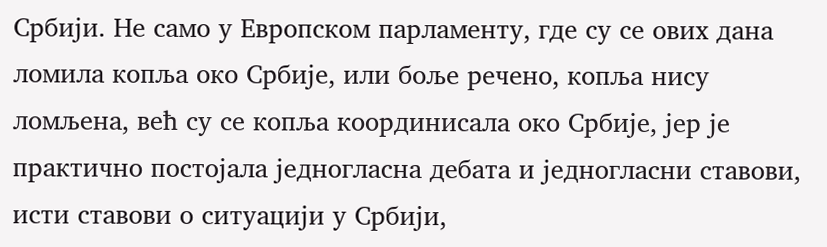Србији. Не само у Европском парламенту, где су се ових дана ломила копља око Србије, или боље речено, копља нису ломљена, већ су се копља координисала око Србије, јер је практично постојала једногласна дебата и једногласни ставови, исти ставови о ситуацији у Србији,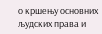о кршењу основних људских права и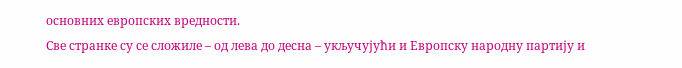основних европских вредности.
Све странке су се сложиле – од лева до десна – укључујући и Европску народну партију и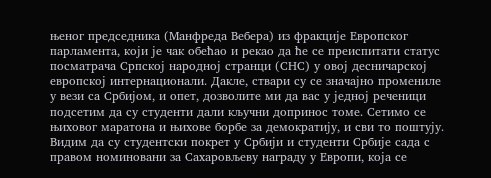њеног председника (Манфреда Вебера) из фракције Европског парламента, који је чак обећао и рекао да ће се преиспитати статус посматрача Српској народној странци (СНС) у овој десничарској европској интернационали. Дакле, ствари су се значајно промениле у вези са Србијом, и опет, дозволите ми да вас у једној реченици подсетим да су студенти дали кључни допринос томе. Сетимо се њиховог маратона и њихове борбе за демократију, и сви то поштују.
Видим да су студентски покрет у Србији и студенти Србије сада с правом номиновани за Сахаровљеву награду у Европи, која се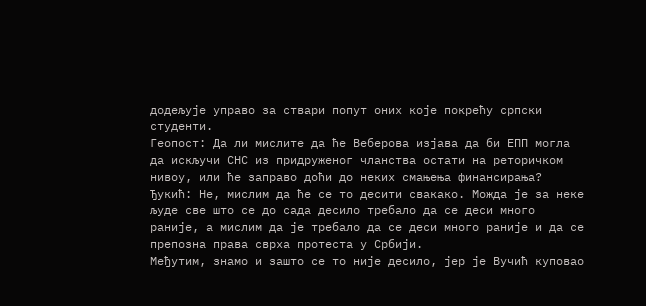додељује управо за ствари попут оних које покрећу српски студенти.
Геопост: Да ли мислите да ће Веберова изјава да би ЕПП могла да искључи СНС из придруженог чланства остати на реторичком нивоу, или ће заправо доћи до неких смањења финансирања?
Ђукић: Не, мислим да ће се то десити свакако. Можда је за неке људе све што се до сада десило требало да се деси много раније, а мислим да је требало да се деси много раније и да се препозна права сврха протеста у Србији.
Међутим, знамо и зашто се то није десило, јер је Вучић куповао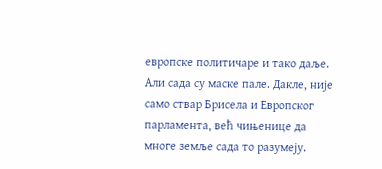европске политичаре и тако даље. Али сада су маске пале. Дакле, није само ствар Брисела и Европског парламента, већ чињенице да многе земље сада то разумеју.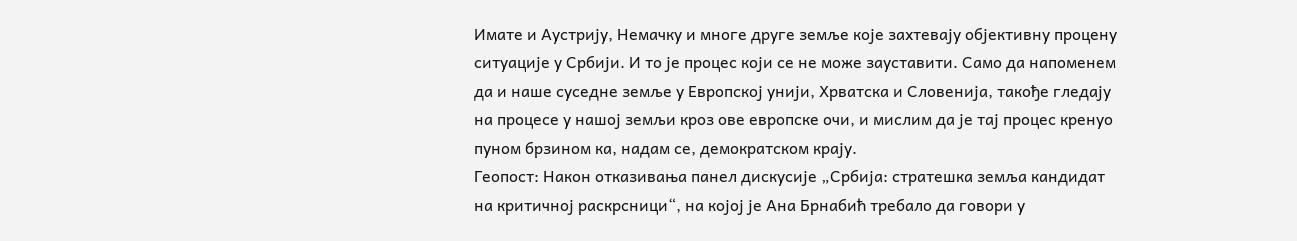Имате и Аустрију, Немачку и многе друге земље које захтевају објективну процену ситуације у Србији. И то је процес који се не може зауставити. Само да напоменем да и наше суседне земље у Европској унији, Хрватска и Словенија, такође гледају на процесе у нашој земљи кроз ове европске очи, и мислим да је тај процес кренуо пуном брзином ка, надам се, демократском крају.
Геопост: Након отказивања панел дискусије „Србија: стратешка земља кандидат на критичној раскрсници“, на којој је Ана Брнабић требало да говори у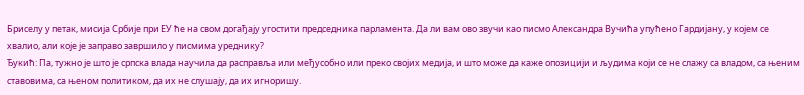Бриселу у петак, мисија Србије при ЕУ ће на свом догађају угостити председника парламента. Да ли вам ово звучи као писмо Александра Вучића упућено Гардијану, у којем се хвалио, али које је заправо завршило у писмима уреднику?
Ђукић: Па, тужно је што је српска влада научила да расправља или међусобно или преко својих медија, и што може да каже опозицији и људима који се не слажу са владом, са њеним ставовима, са њеном политиком, да их не слушају, да их игноришу.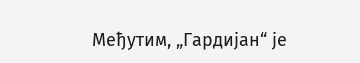Међутим, „Гардијан“ је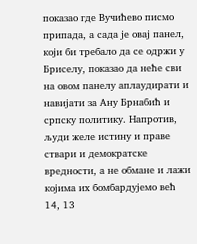показао где Вучићево писмо припада, а сада је овај панел, који би требало да се одржи у Бриселу, показао да неће сви на овом панелу аплаудирати и навијати за Ану Брнабић и српску политику. Напротив, људи желе истину и праве ствари и демократске вредности, а не обмане и лажи којима их бомбардујемо већ 14, 13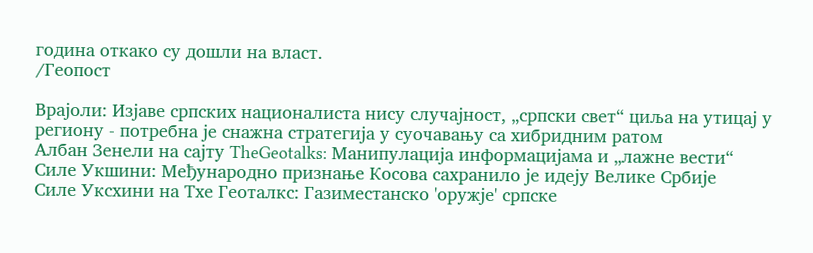година откако су дошли на власт.
/Геопост

Врајоли: Изјаве српских националиста нису случајност, „српски свет“ циља на утицај у региону - потребна је снажна стратегија у суочавању са хибридним ратом
Албан Зенели на сајту TheGeotalks: Манипулација информацијама и „лажне вести“
Силе Укшини: Међународно признање Косова сахранило је идеју Велике Србије
Силе Уксхини на Тхе Геоталкс: Газиместанско 'оружје' српске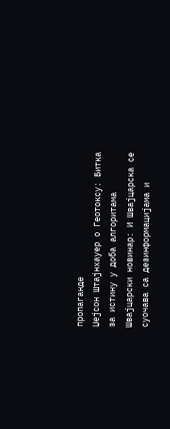пропаганде
Џејсон Штајнхауер о Геотоксу: Битка за истину у доба алгоритама
Швајцарски новинар: И Швајцарска се суочава са дезинформацијама и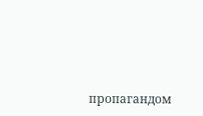пропагандом